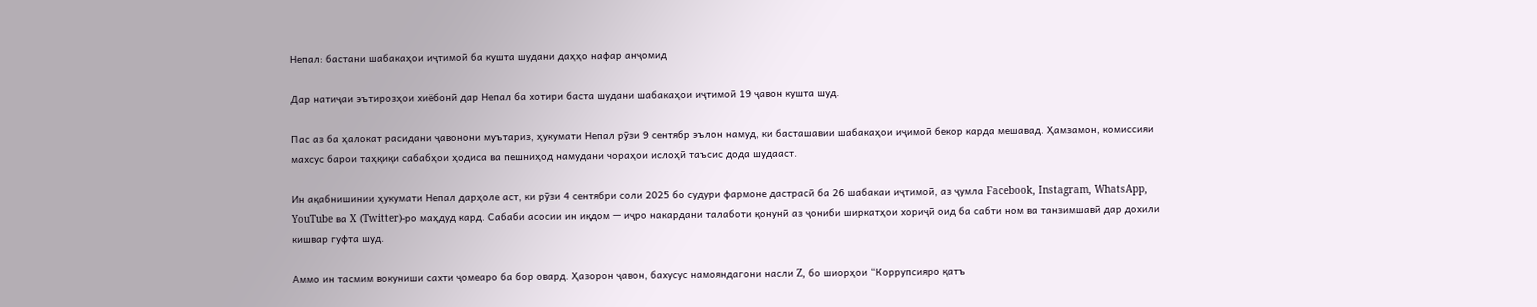Непал: бастани шабакаҳои иҷтимоӣ ба кушта шудани даҳҳо нафар анҷомид

Дар натиҷаи эътирозҳои хиёбонӣ дар Непал ба хотири баста шудани шабакаҳои иҷтимоӣ 19 ҷавон кушта шуд.

Пас аз ба ҳалокат расидани ҷавонони муътариз, ҳукумати Непал рӯзи 9 сентябр эълон намуд, ки басташавии шабакаҳои иҷимоӣ бекор карда мешавад. Ҳамзамон, комиссияи махсус барои таҳқиқи сабабҳои ҳодиса ва пешниҳод намудани чораҳои ислоҳӣ таъсис дода шудааст.

Ин ақабнишинии ҳукумати Непал дарҳоле аст, ки рӯзи 4 сентябри соли 2025 бо судури фармоне дастрасӣ ба 26 шабакаи иҷтимоӣ, аз ҷумла Facebook, Instagram, WhatsApp, YouTube ва X (Twitter)-ро маҳдуд кард. Сабаби асосии ин иқдом — иҷро накардани талаботи қонунӣ аз ҷониби ширкатҳои хориҷӣ оид ба сабти ном ва танзимшавӣ дар дохили кишвар гуфта шуд.

Аммо ин тасмим вокуниши сахти ҷомеаро ба бор овард. Ҳазорон ҷавон, бахусус намояндагони насли Z, бо шиорҳои “Коррупсияро қатъ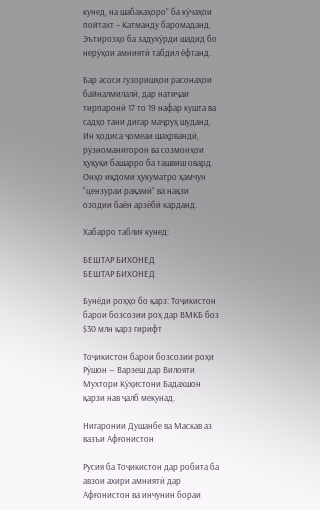кунед, на шабакаҳоро” ба кӯчаҳои пойтахт – Катманду баромаданд. Эътирозҳо ба задухӯрди шадид бо нерӯҳои амниятӣ табдил ёфтанд.

Бар асоси гузоришҳои расонаҳои байналмилалӣ, дар натиҷаи тирпаронӣ 17 то 19 нафар кушта ва садҳо тани дигар маҷруҳ шуданд. Ин ҳодиса ҷомеаи шаҳрвандӣ, рӯзноманигорон ва созмонҳои ҳуқуқи башарро ба ташвиш овард. Онҳо иқдоми ҳукуматро ҳамчун “цензураи рақамӣ” ва нақзи озодии баён арзёбӣ карданд.

Хабарро таблиғ кунед:

БЕШТАР БИХОНЕД
БЕШТАР БИХОНЕД

Бунёди роҳҳо бо қарз: Тоҷикистон барои бозсозии роҳ дар ВМКБ боз $30 млн қарз гирифт

Тоҷикистон барои бозсозии роҳи Рӯшон — Варзеш дар Вилояти Мухтори Кӯҳистони Бадахшон қарзи нав ҷалб мекунад.

Нигаронии Душанбе ва Маскав аз вазъи Афғонистон

Русия ба Тоҷикистон дар робита ба авзои ахири амниятӣ дар Афғонистон ва инчунин бораи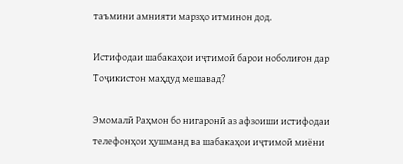таъмини амнияти марзҳо итминон дод.

Истифодаи шабакаҳои иҷтимоӣ барои ноболиғон дар Тоҷикистон маҳдуд мешавад?

Эмомалӣ Раҳмон бо нигаронӣ аз афзоиши истифодаи телефонҳои ҳушманд ва шабакаҳои иҷтимоӣ миёни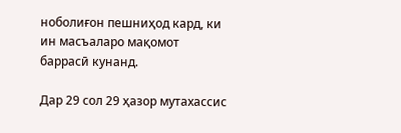ноболиғон пешниҳод кард, ки ин масъаларо мақомот баррасӣ кунанд.

Дар 29 сол 29 ҳазор мутахассис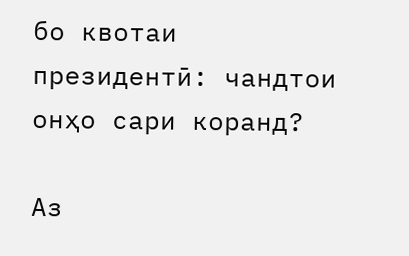бо квотаи президентӣ: чандтои онҳо сари коранд?

Аз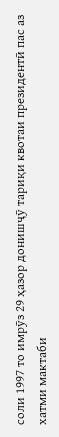соли 1997 то имрӯз 29 ҳазор донишҷӯ тариқи квотаи президентӣ пас аз хатми мактаби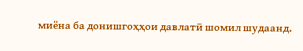миёна ба донишгоҳҳои давлатӣ шомил шудаанд.